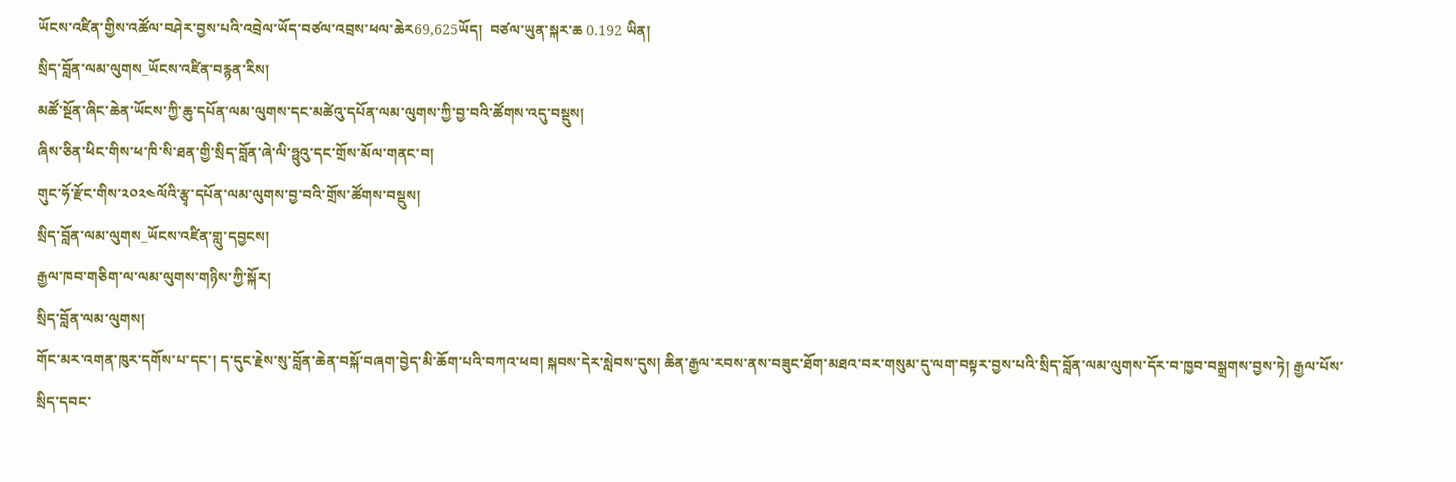ཡོངས་འཛིན་གྱིས་འཚོལ་བཤེར་བྱས་པའི་འབྲེལ་ཡོད་བཙལ་འབྲས་ཕལ་ཆེར69,625ཡོད།  བཙལ་ཡུན་སྐར་ཆ 0.192 ཡིན།
སྲིད་བློན་ལམ་ལུགས_ཡོངས་འཛིན་བརྙན་རིས།
མཚོ་སྔོན་ཞིང་ཆེན་ཡོངས་ཀྱི་ཆུ་དཔོན་ལམ་ལུགས་དང་མཚེའུ་དཔོན་ལམ་ལུགས་ཀྱི་བྱ་བའི་ཚོགས་འདུ་བསྡུས།
ཞིས་ཅིན་ཕིང་གིས་ཕ་ཁི་སི་ཐན་གྱི་སྲིད་བློན་ཞེ་ལི་ཧྥུའུ་དང་གྲོས་མོལ་གནང་བ།
གུང་ཧོ་རྫོང་གིས་༢༠༢༤ལོའི་རྩྭ་དཔོན་ལམ་ལུགས་བྱ་བའི་གྲོས་ཚོགས་བསྡུས།
སྲིད་བློན་ལམ་ལུགས_ཡོངས་འཛིན་གླུ་དབྱངས།
རྒྱལ་ཁབ་གཅིག་ལ་ལམ་ལུགས་གཉིས་ཀྱི་སྐོར།
སྲིད་བློན་ལམ་ལུགས།
གོང་མར་འགན་ཁུར་དགོས་པ་དང་། ད་དུང་རྗེས་སུ་བློན་ཆེན་བསྐོ་བཞག་བྱེད་མི་ཆོག་པའི་བཀའ་ཕབ། སྐབས་དེར་སླེབས་དུས། ཆིན་རྒྱལ་རབས་ནས་བཟུང་ཐོག་མཐའ་བར་གསུམ་དུ་ལག་བསྟར་བྱས་པའི་སྲིད་བློན་ལམ་ལུགས་དོར་བ་ཁྱབ་བསྒྲགས་བྱས་ཏེ། རྒྱལ་པོས་སྲིད་དབང་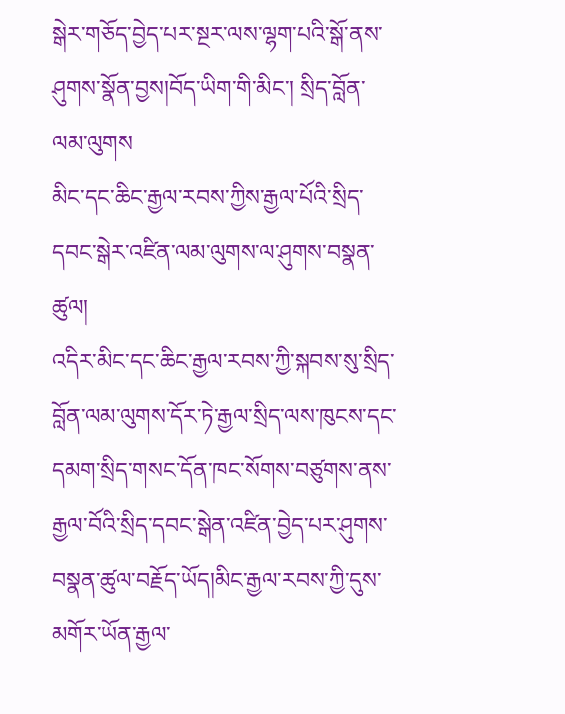སྒེར་གཅོད་བྱེད་པར་སྔར་ལས་ལྷག་པའི་སྒོ་ནས་ཤུགས་སྣོན་བྱས།བོད་ཡིག་གི་མིང་། སྲིད་བློན་ལམ་ལུགས
མིང་དང་ཆིང་རྒྱལ་རབས་ཀྱིས་རྒྱལ་པོའི་སྲིད་དབང་སྒེར་འཛིན་ལམ་ལུགས་ལ་ཤུགས་བསྣན་ཚུལ།
འདིར་མིང་དང་ཆིང་རྒྱལ་རབས་ཀྱི་སྐབས་སུ་སྲིད་བློན་ལམ་ལུགས་དོར་ཏེ་རྒྱལ་སྲིད་ལས་ཁུངས་དང་དམག་སྲིད་གསང་དོན་ཁང་སོགས་བཙུགས་ནས་རྒྱལ་བོའི་སྲིད་དབང་སྒེན་འཛིན་བྱེད་པར་ཤུགས་བསྣན་ཚུལ་བརྗོད་ཡོད།མིང་རྒྱལ་རབས་ཀྱི་དུས་མགོར་ཡོན་རྒྱལ་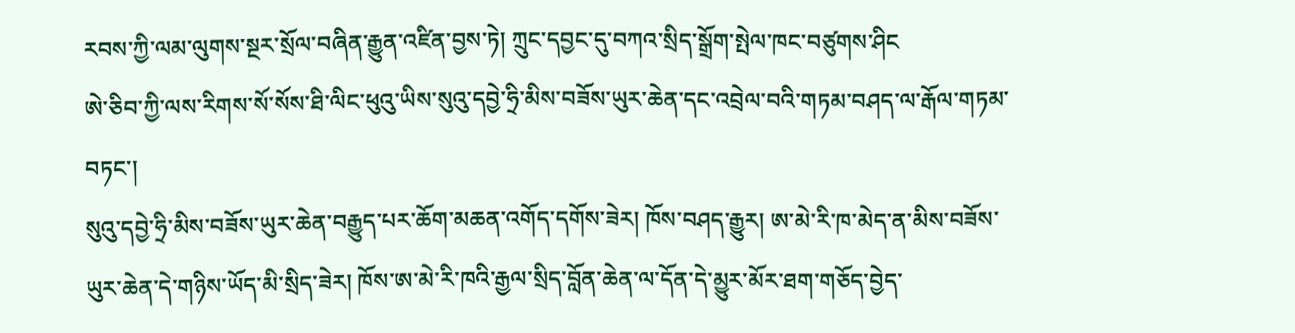རབས་ཀྱི་ལམ་ལུགས་སྔར་སྲོལ་བཞིན་རྒྱུན་འཛིན་བྱས་ཏེ། ཀྲུང་དབྱང་དུ་བཀའ་སྲིད་སྒྲོག་སྤེལ་ཁང་བཙུགས་ཤིང
ཨེ་ཅིབ་ཀྱི་ལས་རིགས་སོ་སོས་ཐི་ལིང་ཕུའུ་ཡིས་སུའུ་དབྱེ་ཧྲི་མིས་བཟོས་ཡུར་ཆེན་དང་འབྲེལ་བའི་གཏམ་བཤད་ལ་རྒོལ་གཏམ་བཏང་།
སུའུ་དབྱེ་ཧྲི་མིས་བཟོས་ཡུར་ཆེན་བརྒྱུད་པར་ཆོག་མཆན་འགོད་དགོས་ཟེར། ཁོས་བཤད་རྒྱུར། ཨ་མེ་རི་ཁ་མེད་ན་མིས་བཟོས་ཡུར་ཆེན་དེ་གཉིས་ཡོད་མི་སྲིད་ཟེར། ཁོས་ཨ་མེ་རི་ཁའི་རྒྱལ་སྲིད་བློན་ཆེན་ལ་དོན་དེ་མྱུར་མོར་ཐག་གཅོད་བྱེད་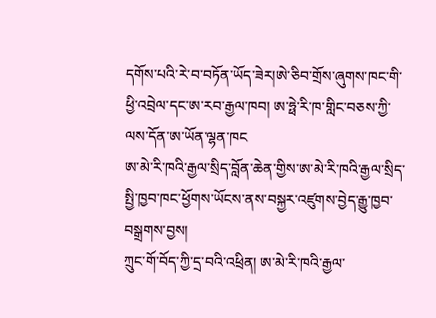དགོས་པའི་རེ་བ་བཏོན་ཡོད་ཟེར།ཨེ་ཅིབ་གྲོས་ཞུགས་ཁང་གི་ཕྱི་འབྲེལ་དང་ཨ་རབ་རྒྱལ་ཁབ། ཨ་ཧྥེ་རི་ཁ་གླིང་བཅས་ཀྱི་ལས་དོན་ཨ་ཡོན་ལྷན་ཁང
ཨ་མེ་རི་ཁའི་རྒྱལ་སྲིད་བློན་ཆེན་གྱིས་ཨ་མེ་རི་ཁའི་རྒྱལ་སྲིད་སྤྱི་ཁྱབ་ཁང་ཕྱོགས་ཡོངས་ནས་བསྐྱར་འཛུགས་བྱེད་རྒྱུ་ཁྱབ་བསྒྲགས་བྱས།
ཀྲུང་གོ་བོད་ཀྱི་དྲ་བའི་འཕྲིན། ཨ་མེ་རི་ཁའི་རྒྱལ་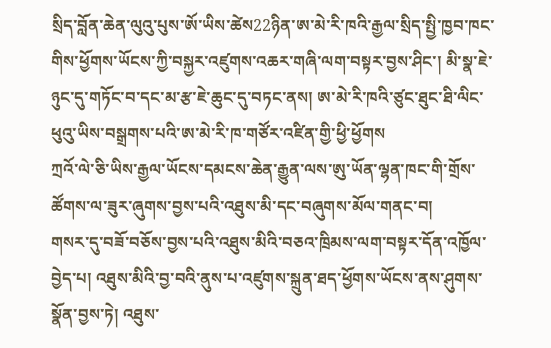སྲིད་བློན་ཆེན་ལུའུ་པུས་ཨོ་ཡིས་ཚེས22ཉིན་ཨ་མེ་རི་ཁའི་རྒྱལ་སྲིད་སྤྱི་ཁྱབ་ཁང་གིས་ཕྱོགས་ཡོངས་ཀྱི་བསྐྱར་འཛུགས་འཆར་གཞི་ལག་བསྟར་བྱས་ཤིང་། མི་སྣ་ཇེ་ཉུང་དུ་གཏོང་བ་དང་མ་རྩ་ཇེ་ཆུང་དུ་བཏང་ནས། ཨ་མེ་རི་ཁའི་ཙུང་ཐུང་ཐི་ལིང་ཕུའུ་ཡིས་བསྒྲགས་པའི་ཨ་མེ་རི་ཁ་གཙོར་འཛིན་གྱི་ཕྱི་ཕྱོགས
ཀྲའོ་ལེ་ཅི་ཡིས་རྒྱལ་ཡོངས་དམངས་ཆེན་རྒྱུན་ལས་ཨུ་ཡོན་ལྷན་ཁང་གི་གྲོས་ཚོགས་ལ་ཟུར་ཞུགས་བྱས་པའི་འཐུས་མི་དང་བཞུགས་མོལ་གནང་བ།
གསར་དུ་བཟོ་བཅོས་བྱས་པའི་འཐུས་མིའི་བཅའ་ཁྲིམས་ལག་བསྟར་དོན་འཁྱོལ་བྱེད་པ། འཐུས་མིའི་བྱ་བའི་ནུས་པ་འཛུགས་སྐྲུན་ཐད་ཕྱོགས་ཡོངས་ནས་ཤུགས་སྣོན་བྱས་ཏེ། འཐུས་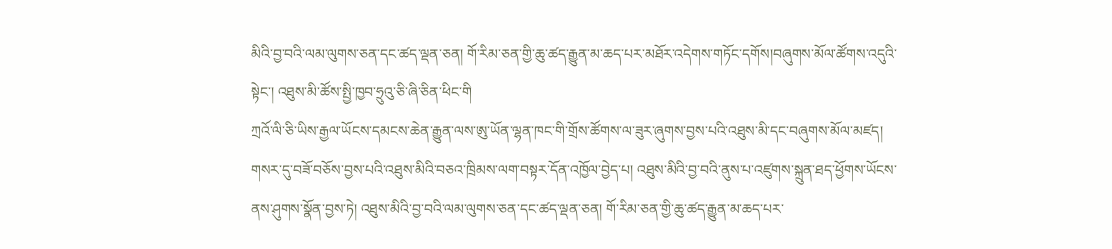མིའི་བྱ་བའི་ལམ་ལུགས་ཅན་དང་ཚད་ལྡན་ཅན། གོ་རིམ་ཅན་གྱི་ཆུ་ཚད་རྒྱུན་མ་ཆད་པར་མཐོར་འདེགས་གཏོང་དགོས།བཞུགས་མོལ་ཚོགས་འདུའི་སྟེང་། འཐུས་མི་ཚོས་སྤྱི་ཁྱབ་ཧྲུའུ་ཅི་ཞི་ཅིན་ཕིང་གི
ཀྲའོ་ལི་ཅི་ཡིས་རྒྱལ་ཡོངས་དམངས་ཆེན་རྒྱུན་ལས་ཨུ་ཡོན་ལྷན་ཁང་གི་གྲོས་ཚོགས་ལ་ཟུར་ཞུགས་བྱས་པའི་འཐུས་མི་དང་བཞུགས་མོལ་མཛད།
གསར་དུ་བཟོ་བཅོས་བྱས་པའི་འཐུས་མིའི་བཅའ་ཁྲིམས་ལག་བསྟར་དོན་འཁྱོལ་བྱེད་པ། འཐུས་མིའི་བྱ་བའི་ནུས་པ་འཛུགས་སྐྲུན་ཐད་ཕྱོགས་ཡོངས་ནས་ཤུགས་སྣོན་བྱས་ཏེ། འཐུས་མིའི་བྱ་བའི་ལམ་ལུགས་ཅན་དང་ཚད་ལྡན་ཅན། གོ་རིམ་ཅན་གྱི་ཆུ་ཚད་རྒྱུན་མ་ཆད་པར་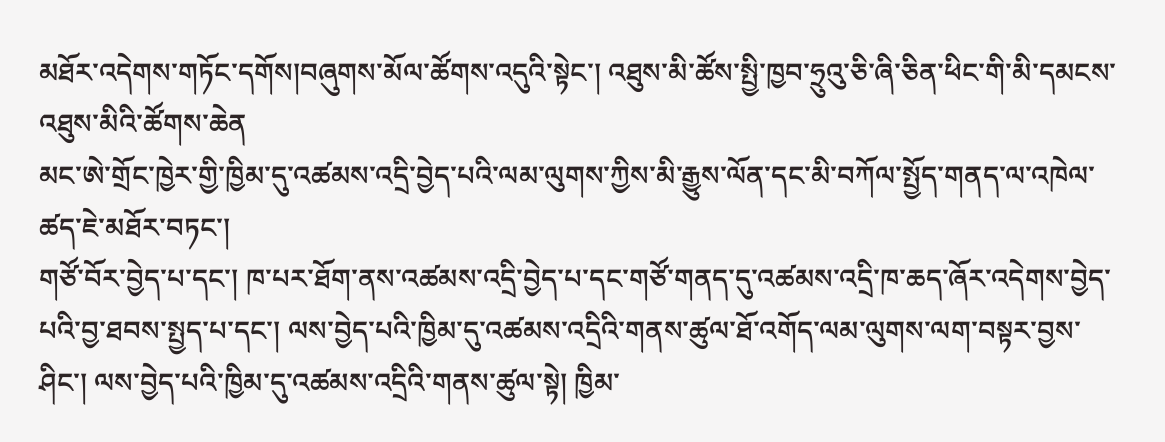མཐོར་འདེགས་གཏོང་དགོས།བཞུགས་མོལ་ཚོགས་འདུའི་སྟེང་། འཐུས་མི་ཚོས་སྤྱི་ཁྱབ་ཧྲུའུ་ཅི་ཞི་ཅིན་ཕིང་གི་མི་དམངས་འཐུས་མིའི་ཚོགས་ཆེན
མང་ཨེ་གྲོང་ཁྱེར་གྱི་ཁྱིམ་དུ་འཚམས་འདྲི་བྱེད་པའི་ལམ་ལུགས་ཀྱིས་མི་རྒྱུས་ལོན་དང་མི་བཀོལ་སྤྱོད་གནད་ལ་འཁེལ་ཚད་ཇེ་མཐོར་བཏང་།
གཙོ་བོར་བྱེད་པ་དང་། ཁ་པར་ཐོག་ནས་འཚམས་འདྲི་བྱེད་པ་དང་གཙོ་གནད་དུ་འཚམས་འདྲི་ཁ་ཆད་ཞོར་འདེགས་བྱེད་པའི་བྱ་ཐབས་སྤྱད་པ་དང་། ལས་བྱེད་པའི་ཁྱིམ་དུ་འཚམས་འདྲིའི་གནས་ཚུལ་ཐོ་འགོད་ལམ་ལུགས་ལག་བསྟར་བྱས་ཤིང་། ལས་བྱེད་པའི་ཁྱིམ་དུ་འཚམས་འདྲིའི་གནས་ཚུལ་སྟེ། ཁྱིམ་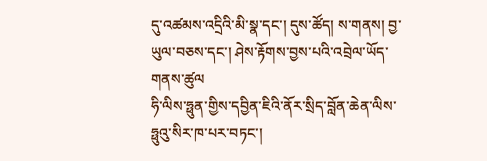དུ་འཚམས་འདྲིའི་མི་སྣ་དང་། དུས་ཚོད། ས་གནས། བྱ་ཡུལ་བཅས་དང་། ཤེས་རྟོགས་བྱས་པའི་འབྲེལ་ཡོད་གནས་ཚུལ
ཧི་ལིས་ཧྥུན་གྱིས་དབྱིན་ཇིའི་ནོར་སྲིད་བློན་ཆེན་ལིས་ཧྥུའུ་སིར་ཁ་པར་བཏང་།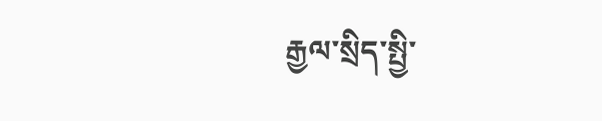རྒྱལ་སྲིད་སྤྱི་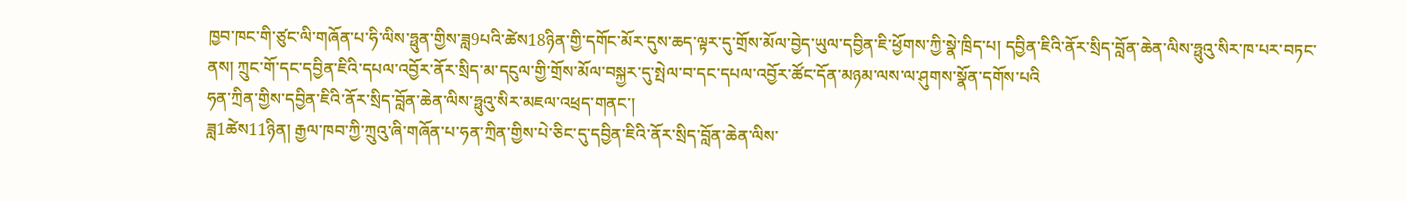ཁྱབ་ཁང་གི་ཙུང་ལི་གཞོན་པ་ཧི་ལིས་ཧྥུན་གྱིས་ཟླ9པའི་ཚེས18ཉིན་གྱི་དགོང་མོར་དུས་ཆད་ལྟར་དུ་གྲོས་མོལ་བྱེད་ཡུལ་དབྱིན་ཇི་ཕྱོགས་ཀྱི་སྣེ་ཁྲིད་པ། དབྱིན་ཇིའི་ནོར་སྲིད་བློན་ཆེན་ལིས་ཧྥུའུ་སིར་ཁ་པར་བཏང་ནས། ཀྲུང་གོ་དང་དབྱིན་ཇིའི་དཔལ་འབྱོར་ནོར་སྲིད་མ་དངུལ་གྱི་གྲོས་མོལ་བསྐྱར་དུ་སྤེལ་བ་དང་དཔལ་འབྱོར་ཚོང་དོན་མཉམ་ལས་ལ་ཤུགས་སྣོན་དགོས་པའི
ཧན་ཀྲིན་གྱིས་དབྱིན་ཇིའི་ནོར་སྲིད་བློན་ཆེན་ལིས་ཧྥུའུ་སིར་མཇལ་འཕྲད་གནང་།
ཟླ1ཚེས11ཉིན། རྒྱལ་ཁབ་ཀྱི་ཀྲུའུ་ཞི་གཞོན་པ་ཧན་ཀྲིན་གྱིས་པེ་ཅིང་དུ་དབྱིན་ཇིའི་ནོར་སྲིད་བློན་ཆེན་ལིས་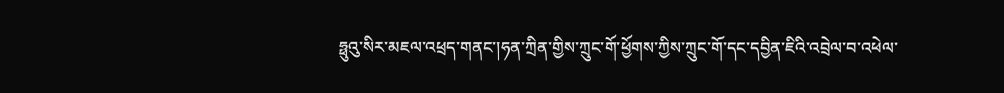ཧྥུའུ་སིར་མཇལ་འཕྲད་གནང་།ཧན་ཀྲིན་གྱིས་ཀྲུང་གོ་ཕྱོགས་ཀྱིས་ཀྲུང་གོ་དང་དབྱིན་ཇིའི་འབྲེལ་བ་འཕེལ་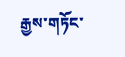རྒྱས་གཏོང་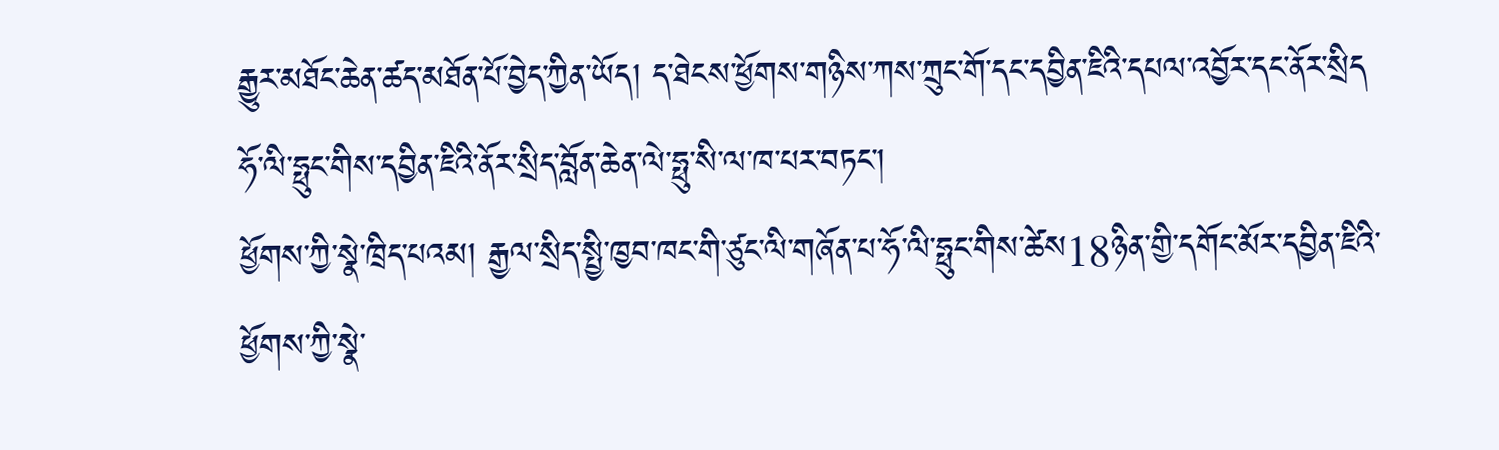རྒྱུར་མཐོང་ཆེན་ཚད་མཐོན་པོ་བྱེད་ཀྱིན་ཡོད། ད་ཐེངས་ཕྱོགས་གཉིས་ཀས་ཀྲུང་གོ་དང་དབྱིན་ཇིའི་དཔལ་འབྱོར་དང་ནོར་སྲིད
ཧོ་ལི་ཧྥུང་གིས་དབྱིན་ཇིའི་ནོར་སྲིད་བློན་ཆེན་ལེ་ཧྥུ་སི་ལ་ཁ་པར་བཏང་།
ཕྱོགས་ཀྱི་སྣེ་ཁྲིད་པའམ། རྒྱལ་སྲིད་སྤྱི་ཁྱབ་ཁང་གི་ཙུང་ལི་གཞོན་པ་ཧོ་ལི་ཧྥུང་གིས་ཚེས18ཉིན་གྱི་དགོང་མོར་དབྱིན་ཇིའི་ཕྱོགས་ཀྱི་སྣེ་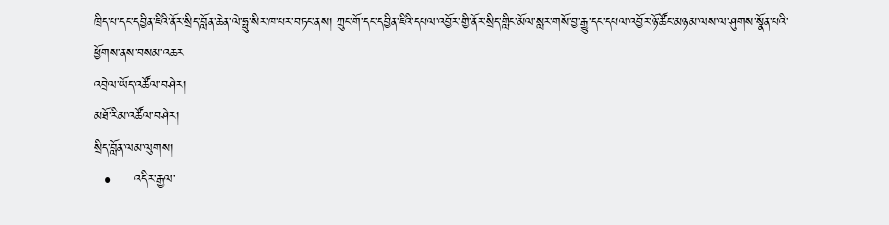ཁྲིད་པ་དང་དབྱིན་ཇིའི་ནོར་སྲིད་བློན་ཆེན་ལེ་ཧྥུ་སིར་ཁ་པར་བཏང་ནས། ཀྲུང་གོ་དང་དབྱིན་ཇིའི་དཔལ་འབྱོར་གྱི་ནོར་སྲིད་གླིང་མོལ་སླར་གསོ་བྱ་རྒྱུ་དང་དཔལ་འབྱོར་ཉོ་ཚོང་མཉམ་ལས་ལ་ཤུགས་སྣོན་པའི་ཕྱོགས་ནས་བསམ་འཆར
འབྲེལ་ཡོད་འཚོལ་བཤེར།
མཐོ་རིམ་འཚོལ་བཤེར།
སྲིད་བློན་ལམ་ལུགས།
  •     འདིར་རྒྱལ་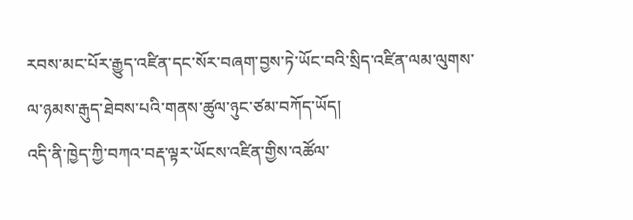རབས་མང་པོར་རྒྱུད་འཛིན་དང་སོར་བཞག་བྱས་ཏེ་ཡོང་བའི་སྲིད་འཛིན་ལམ་ལུགས་ལ་ཉམས་རྒུད་ཐེབས་པའི་གནས་ཚུལ་ཉུང་ཙམ་བཀོད་ཡོད།
འདི་ནི་ཁྱེད་ཀྱི་བཀའ་བརྡ་ལྟར་ཡོངས་འཛིན་གྱིས་འཚོལ་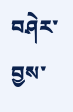བཤེར་བྱས་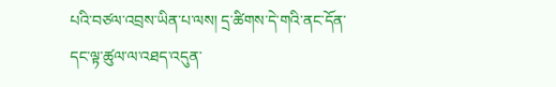པའི་བཙལ་འབྲས་ཡིན་པ་ལས། དྲ་ཚིགས་དེ་གའི་ནང་དོན་དང་ལྟ་ཚུལ་ལ་འཐད་འདུན་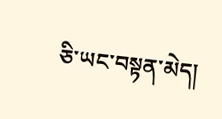ཅི་ཡང་བསྟན་མེད།